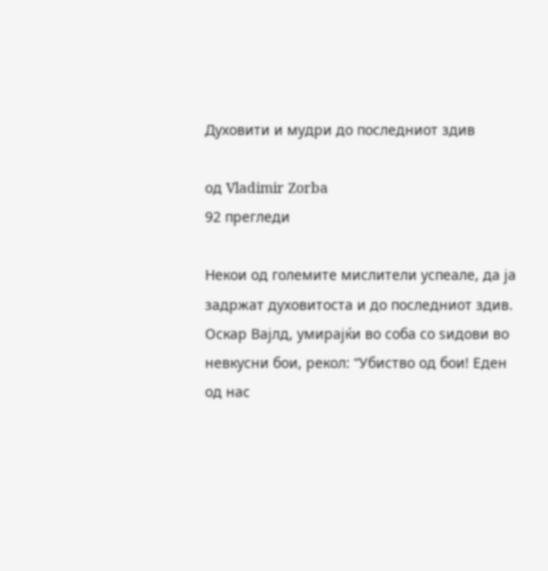Духовити и мудри до последниот здив

од Vladimir Zorba
92 прегледи

Некои од големите мислители успеале, да ја задржат духовитоста и до последниот здив.  Оскар Вајлд, умирајќи во соба со ѕидови во невкусни бои, рекол: “Убиство од бои! Еден од нас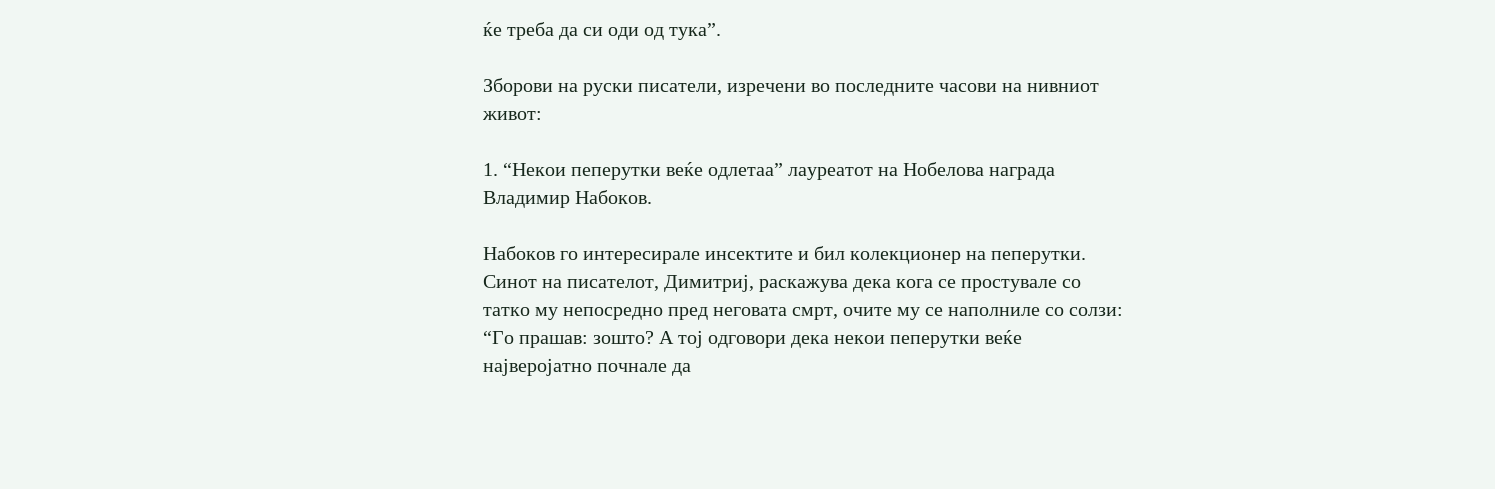ќе треба да си оди од тука”.

Зборови на руски писатели, изречени во последните часови на нивниот живот:

1. “Некои пеперутки веќе одлетаа” лауреатот на Нобелова награда Владимир Набоков.

Набоков го интересирале инсектите и бил колекционер на пеперутки. Синот на писателот, Димитриј, раскажува дека кога се простувале со татко му непосредно пред неговата смрт, очите му се наполниле со солзи: “Го прашав: зошто? А тој одговори дека некои пеперутки веќе најверојатно почнале да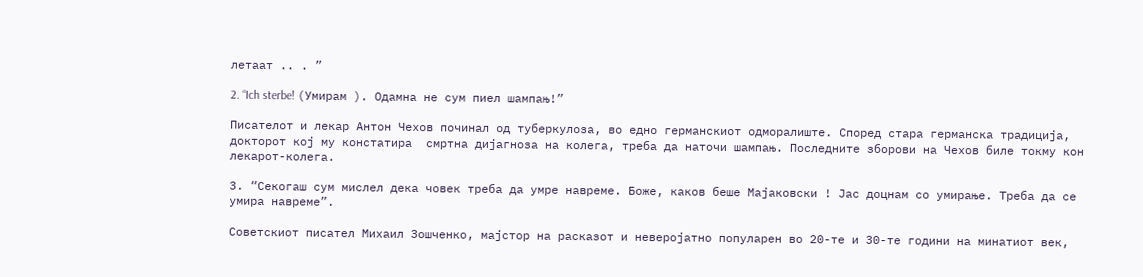летаат .. . ”

2. “Ich sterbe! (Умирам ). Одамна не сум пиел шампањ!”

Писателот и лекар Антон Чехов починал од туберкулоза, во едно германскиот одморалиште. Според стара германска традиција, докторот кој му констатира  смртна дијагноза на колега, треба да наточи шампањ. Последните зборови на Чехов биле токму кон лекарот-колега.

3. “Секогаш сум мислел дека човек треба да умре навреме. Боже, каков беше Мајаковски ! Јас доцнам со умирање. Треба да се умира навреме”.

Советскиот писател Михаил Зошченко, мајстор на расказот и неверојатно популарен во 20-те и 30-те години на минатиот век,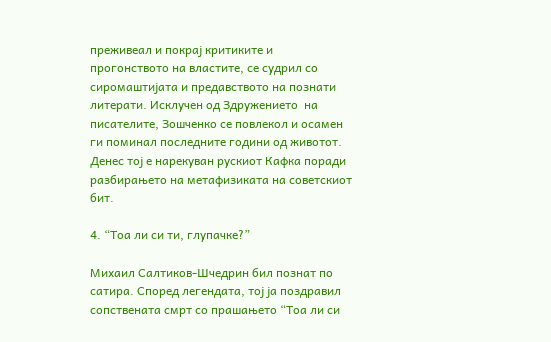преживеал и покрај критиките и прогонството на властите, се судрил со сиромаштијата и предавството на познати литерати. Исклучен од Здружението  на писателите, Зошченко се повлекол и осамен ги поминал последните години од животот. Денес тој е нарекуван рускиот Кафка поради разбирањето на метафизиката на советскиот бит.

4. “Тоа ли си ти, глупачке?”

Михаил Салтиков-Шчедрин бил познат по сатира. Според легендата, тој ја поздравил сопствената смрт со прашањето “Тоа ли си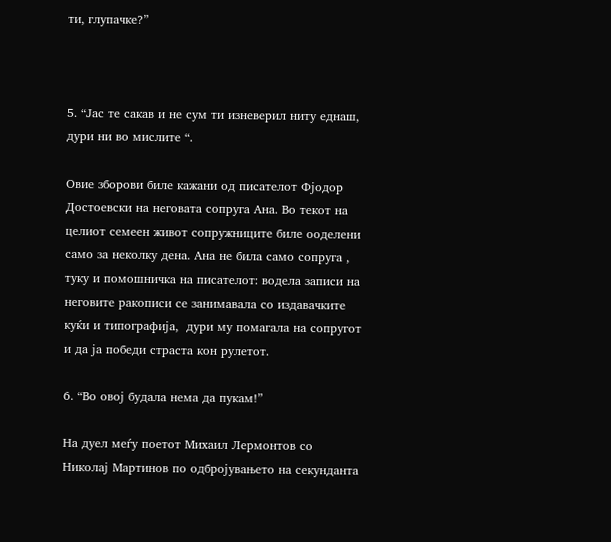ти, глупачке?”



5. “Јас те сакав и не сум ти изневерил ниту еднаш, дури ни во мислите “.

Овие зборови биле кажани од писателот Фјодор Достоевски на неговата сопруга Ана. Во текот на целиот семеен живот сопружниците биле ооделени само за неколку дена. Ана не била само сопруга , туку и помошничка на писателот: водела записи на неговите ракописи се занимавала со издавачките куќи и типографија,  дури му помагала на сопругот и да ја победи страста кон рулетот.

6. “Во овој будала нема да пукам!”

На дуел меѓу поетот Михаил Лермонтов со Николај Мартинов по одбројувањето на секунданта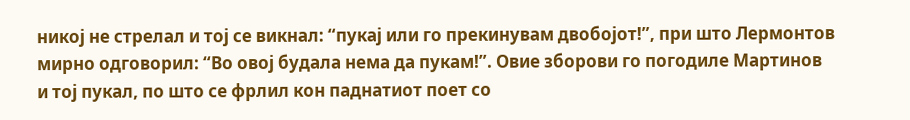никој не стрелал и тој се викнал: “пукај или го прекинувам двобојот!”, при што Лермонтов мирно одговорил: “Во овој будала нема да пукам!”. Овие зборови го погодиле Мартинов и тој пукал, по што се фрлил кон паднатиот поет со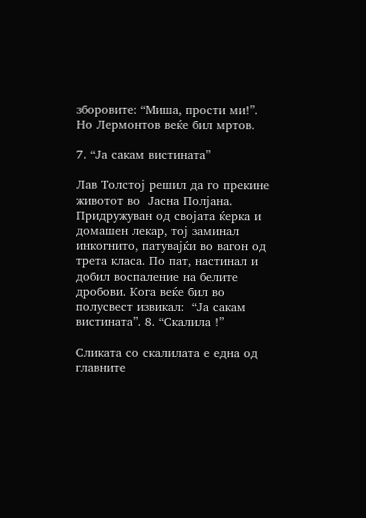зборовите: “Миша, прости ми!”. Но Лермонтов веќе бил мртов.

7. “Ја сакам вистината”

Лав Толстој решил да го прекине животот во  Јасна Полјана. Придружуван од својата ќерка и домашен лекар, тој заминал инкогнито, патувајќи во вагон од трета класа. По пат, настинал и добил воспаление на белите дробови. Кога веќе бил во полусвест извикал:  “Ја сакам вистината”. 8. “Скалила !”

Сликата со скалилата е една од главните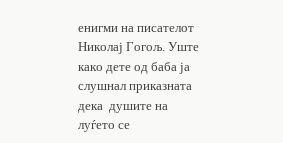енигми на писателот Николај Гогољ. Уште како дете од баба ја слушнал приказната дека  душите на луѓето се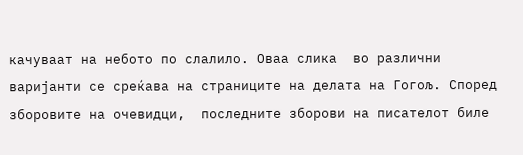качуваат на небото по слалило. Оваа слика  во различни варијанти се среќава на страниците на делата на Гогољ. Според зборовите на очевидци,  последните зборови на писателот биле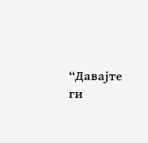“Давајте ги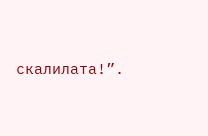скалилата!”.